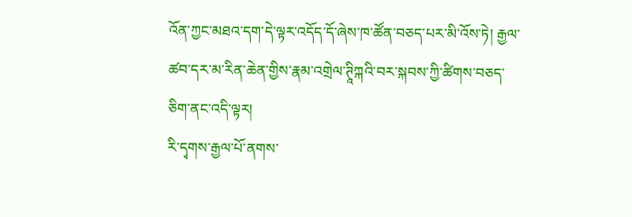འོན་ཀྱང་མཐའ་དག་དེ་ལྟར་འདོད་དོ་ཞེས་ཁ་ཚོན་བཅད་པར་མི་འོས་ཏེ། རྒྱལ་ཚབ་དར་མ་རིན་ཆེན་གྱིས་རྣམ་འགྲེལ་ཊཱིཀྐའི་བར་སྐབས་ཀྱི་ཚིགས་བཅད་ཅིག་ནང་འདི་ལྟར།
རི་དྭགས་རྒྱལ་པོ་ནགས་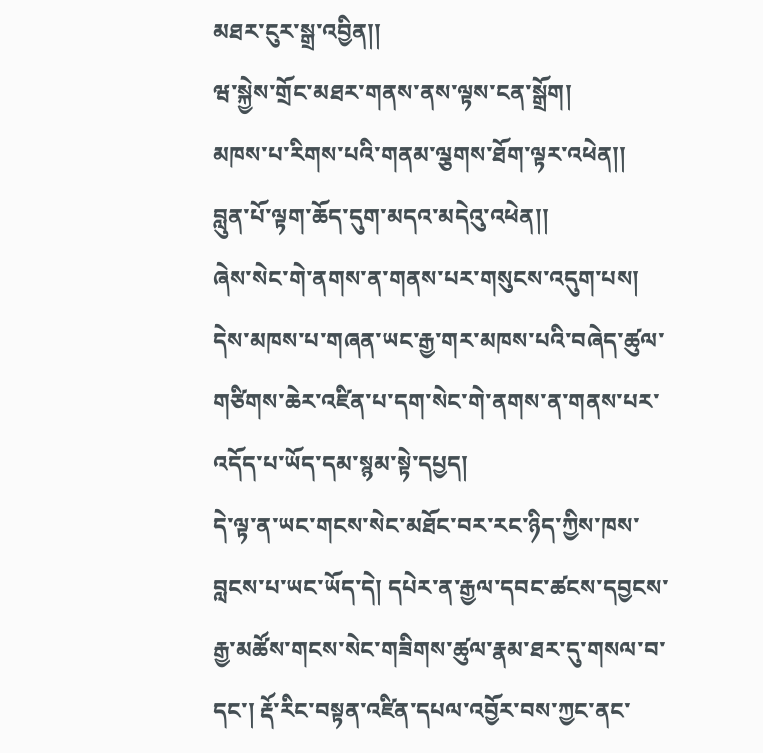མཐར་ངུར་སྒྲ་འབྱིན།།
ཝ་སྐྱེས་གྲོང་མཐར་གནས་ནས་ལྟས་ངན་སྒྲོག།
མཁས་པ་རིགས་པའི་གནམ་ལྕགས་ཐོག་ལྟར་འཕེན།།
བླུན་པོ་ལྟག་ཆོད་དུག་མདའ་མདེའུ་འཕེན།།
ཞེས་སེང་གེ་ནགས་ན་གནས་པར་གསུངས་འདུག་པས། དེས་མཁས་པ་གཞན་ཡང་རྒྱ་གར་མཁས་པའི་བཞེད་ཚུལ་གཙིགས་ཆེར་འཛིན་པ་དག་སེང་གེ་ནགས་ན་གནས་པར་འདོད་པ་ཡོད་དམ་སྙམ་སྟེ་དཔྱད།
དེ་ལྟ་ན་ཡང་གངས་སེང་མཐོང་བར་རང་ཉིད་ཀྱིས་ཁས་བླངས་པ་ཡང་ཡོད་དེ། དཔེར་ན་རྒྱལ་དབང་ཚངས་དབྱངས་རྒྱ་མཚོས་གངས་སེང་གཟིགས་ཚུལ་རྣམ་ཐར་དུ་གསལ་བ་དང་། རྡོ་རིང་བསྟན་འཛིན་དཔལ་འབྱོར་བས་ཀྱང་ནང་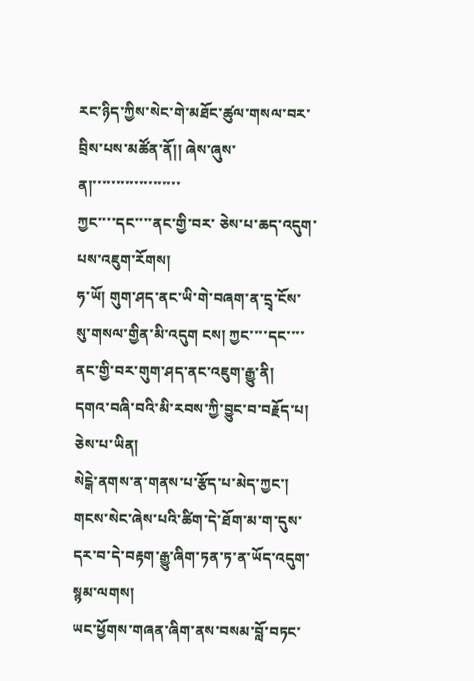རང་ཉིད་ཀྱིས་སེང་གེ་མཐོང་ཚུལ་གསལ་བར་བྲིས་པས་མཚོན་ནོ།། ཞེས་ཞུས་ན།་་་་་་་་་་་་་་་་་་་
ཀྱང་་་་དང་་་་ནང་གྱི་བར་ ཅེས་པ་ཆད་འདུག་པས་འཇུག་རོགས།
ཧ་ཡོ། གུག་ཤད་ནང་ཡི་གེ་བཞག་ན་དྲྭ་ངོས་སུ་གསལ་གྱིན་མི་འདུག ངས། ཀྱང་་་་དང་་་་ནང་གྱི་བར་གུག་ཤད་ནང་འཇུག་རྒྱུ་ནི།
དགའ་བཞི་བའི་མི་རབས་ཀྱི་བྱུང་བ་བརྗོད་པ། ཅེས་པ་ཡིན།
སེངྒེ་ནགས་ན་གནས་པ་རྩོད་པ་མེད་ཀྱང་། གངས་སེང་ཞེས་པའི་ཚིག་དེ་ཐོག་མ་ག་དུས་དར་བ་དེ་བརྟག་རྒྱུ་ཞིག་ཏན་ཏ་ན་ཡོད་འདུག་སྙམ་ལགས།
ཡང་ཕྱོགས་གཞན་ཞིག་ནས་བསམ་བློ་བཏང་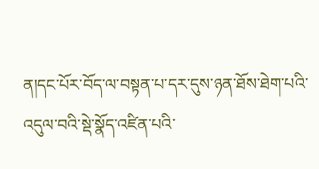ན།དང་པོར་བོད་ལ་བསྟན་པ་དར་དུས་ཉན་ཐོས་ཐེག་པའི་འདུལ་བའི་སྡེ་སྣོད་འཛིན་པའི་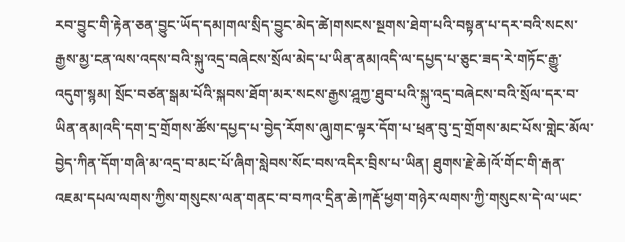རབ་བྱུང་གི་རྟེན་ཅན་བྱུང་ཡོད་དམ།གལ་སྲིད་བྱུང་མེད་ཚེ།གསངས་སྔགས་ཐེག་པའི་བསྟན་པ་དར་བའི་སངས་རྒྱས་མྱ་ངན་ལས་འདས་བའི་སྐུ་འདྲ་བཞེངས་སྲོལ་མེད་པ་ཡིན་ནམ།འདི་ལ་དཔྱད་པ་ཅུང་ཟད་རེ་གཏོང་རྒྱུ་འདུག་སྙམ། སྲོང་བཙན་སྒམ་པོའི་སྐབས་ཐོག་མར་སངས་རྒྱས་ཤྰཀྱ་ཐུབ་པའི་སྐུ་འདྲ་བཞེངས་བའི་སྲོལ་དར་བ་ཡིན་ནམ།འདི་དག་དྲ་གྲོགས་ཚོས་དཔྱད་པ་བྱེད་རོགས་ཞུ།གང་ལྟར་དོག་པ་ཕྲན་བུ་དྲ་གྲོགས་མང་པོས་གླེང་མོལ་བྱེད་ཀིན་དོག་གཞི་མ་འདྲ་བ་མང་པོ་ཞིག་སླེབས་སོང་བས་འདིར་བྲིས་པ་ཡིན། ཐུགས་རྗེ་ཆེ།འོ་གོང་གི་རྒན་འཇམ་དཔལ་ལགས་ཀྱིས་གསུངས་ལན་གནང་བ་བཀའ་དྲིན་ཆེ།ཀརྡོ་ཕྱག་གཉེར་ལགས་ཀྱི་གསུངས་དེ་ལ་ཡང་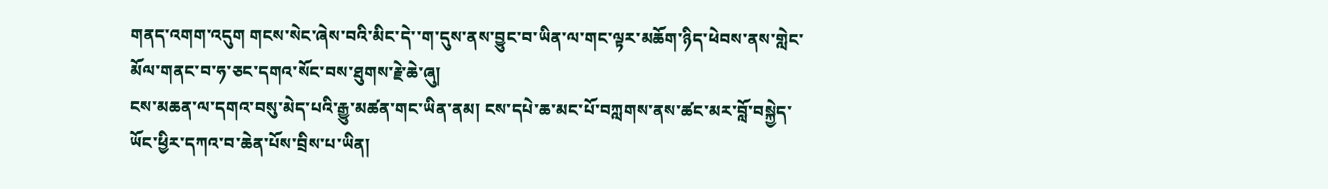གནད་འགག་འདུག གངས་སེང་ཞེས་བའི་མིང་དེ་་ག་དུས་ནས་བྱུང་བ་ཡིན་ལ་གང་ལྟར་མཆོག་ཉིད་ཕེབས་ནས་གླེང་མོལ་གནང་བ་ཧ་ཅང་དགའ་སོང་བས་ཐུགས་རྗེ་ཆེ་ཞུ།
ངས་མཆན་ལ་དགའ་བསུ་མེད་པའི་རྒྱུ་མཚན་གང་ཡིན་ནམ། ངས་དཔེ་ཆ་མང་པོ་བཀླགས་ནས་ཚང་མར་བློ་བསྐྱེད་ཡོང་ཕྱིར་དཀའ་བ་ཆེན་པོས་བྲིས་པ་ཡིན།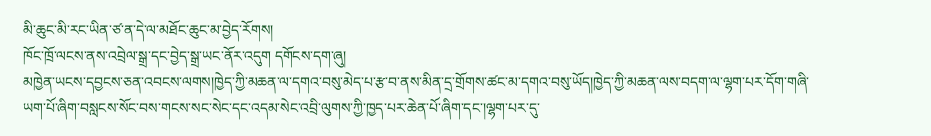མི་ཆུང་མི་རང་ཡིན་ཙ་ན་དེ་ལ་མཐོང་ཆུང་མ་བྱེད་རོགས།
ཁོང་ཁྲོ་ལངས་ནས་འབྲེལ་སྒྲ་དང་བྱེད་སྒྲ་ཡང་ནོར་འདུག དགོངས་དག་ཞུ།
མཁྱེན་ཡངས་དབྱངས་ཅན་འབངས་ལགས།ཁྱེད་ཀྱི་མཆན་ལ་དགའ་བསུ་མེད་པ་རྩ་བ་ནས་མིན་དྲ་གྲོགས་ཚང་མ་དགའ་བསུ་ཡོད།ཁྱེད་ཀྱི་མཆན་ལས་བདག་ལ་ལྷག་པར་དོག་གཞི་ཡག་པོ་ཞིག་བསླངས་སོང་བས་གངས་སང་སེང་དང་འདམ་སེང་འབྲི་ལུགས་ཀྱི་ཁྱད་པར་ཆེན་པོ་ཞིག་དང་།ལྷག་པར་དུ་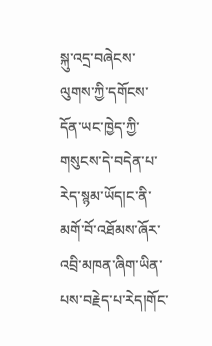སྐུ་འདྲ་བཞེངས་ལུགས་ཀྱི་དགོངས་དོན་ཡང་ཁྱེད་ཀྱི་གསུངས་དེ་བདེན་པ་རེད་སྙམ་ཡོད།ང་ནི་མགོ་བོ་འཐོམས་ཞོར་འབྲི་མཁན་ཞིག་ཡིན་པས་བརྗེད་པ་རེད།གོང་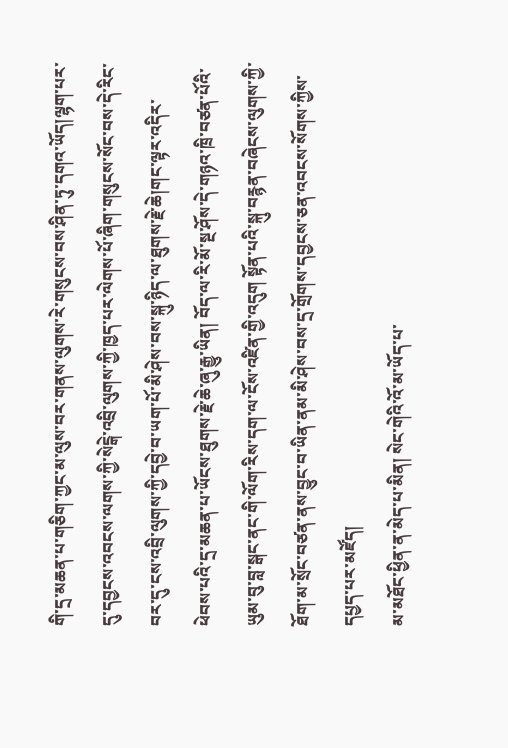གི་དྲ་མཆན་པ་གཅིག་ཀྱང་མ་ལུས་བར་གནས་ལུགས་རེ་གསུངས་བས་ཤིན་ཏུ་དགའ་ཡོད།ལྷག་པར་དུ་དབྱངས་འབངས་ལགས་ཀྱི་སེངྒེ་འབྲི་ལུགས་ཀྱི་ཁྱད་པར་ལེགས་པོ་ཞིག་གསུངས་སོང་བས་དེ་རིང་བར་དུ་ངས་འབྲི་ལུགས་ཀྱི་དབྱེ་བ་ཡག་པོ་མི་ཤེས་བས་སྐུ་ཉིད་ལ་ཐུགས་རྗེ་ཆེ།གང་ལྟར་འདིར་ཕེབས་པའི་དྲ་མཆན་པ་ཡོངས་ཐུགས་རྗེ་ཆེ་ཞུ་རྒྱུ་ཡིན། བོད་ལ་རི་མོ་སྔ་ཤོས་དེ་གཉའ་ཁྲི་བཙན་པོའི་ཡུམ་བུ་བླ་སྒང་ནང་གི་ལོག་རིས་དག་ལ་ངོས་འཛིན་གྱི་འདུག སྟོན་པའི་སྐུ་བརྙན་བཞེངས་ལུགས་ཀྱི་ཐོག་མ་སྲོང་བཙན་ནས་བྱུང་བ་ཡིན་ནམ་མི་ཤེས་བས་དྲ་གྲོགས་དབྱངས་ཅན་འབངས་སོགས་ཀྱིས་དཔྱད་པར་མཛོད།
མ་མཐོང་ཕྱིན་ན་མེད་པ་མིན། སེང་གེའི་འོ་མ་ཡོད་པ་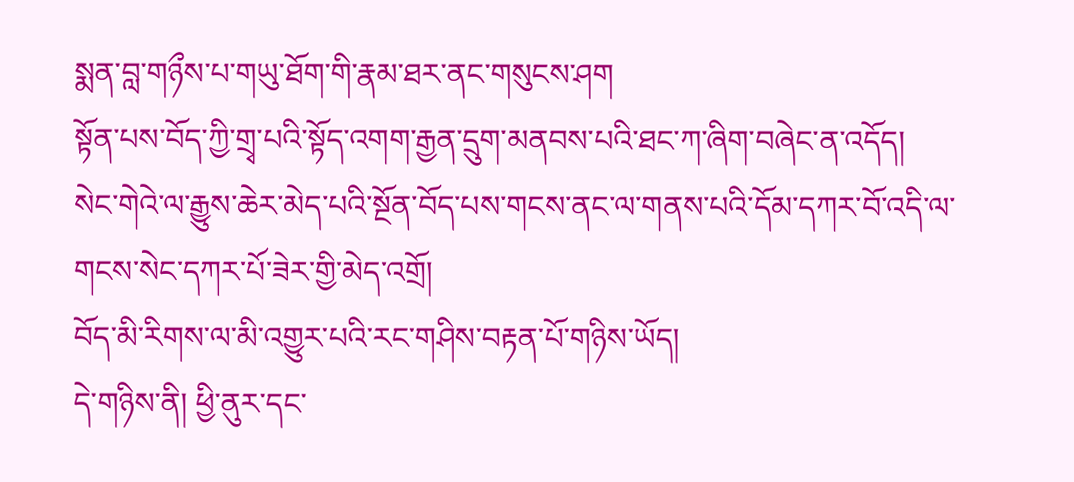སྨན་བླ་གཉྀས་པ་གཡུ་ཐོག་གི་རྣམ་ཐར་ནང་གསུངས་ཤག
སྟོན་པས་བོད་ཀྱི་གྲྭ་པའི་སྟོད་འགག་རྒྱན་དྲུག་མནབས་པའི་ཐང་ཀ་ཞིག་བཞེང་ན་འདོད།
སེང་གེའེ་ལ་རྒྱུས་ཆེར་མེད་པའི་སྔོན་བོད་པས་གངས་ནང་ལ་གནས་པའི་དོམ་དཀར་བོ་འདི་ལ་གངས་སེང་དཀར་པོ་ཟེར་གྱི་མེད་འགྲོ།
བོད་མི་རིགས་ལ་མི་འགྱུར་པའི་རང་གཤིས་བརྟན་པོ་གཉིས་ཡོད།
དེ་གཉིས་ནི། ཕྱི་ནུར་དང་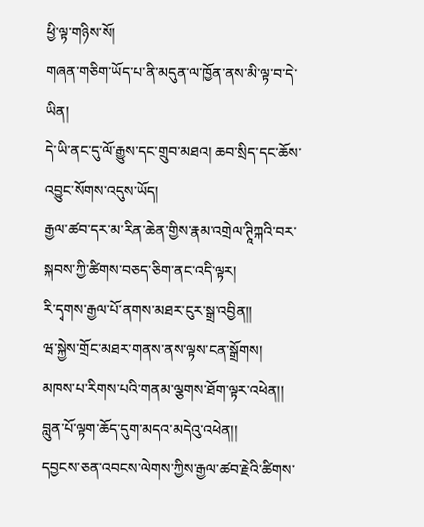ཕྱི་ལྟ་གཉིས་སོ།
གཞན་གཅིག་ཡོད་པ་ནི་མདུན་ལ་ཁྱོན་ནས་མི་ལྟ་བ་དེ་ཡིན།
དེ་ཡི་ནང་དུ་ལོ་རྒྱུས་དང་གྲུབ་མཐའ། ཆབ་སྲིད་དང་ཆོས་འབྱུང་སོགས་འདུས་ཡོད།
རྒྱལ་ཚབ་དར་མ་རིན་ཆེན་གྱིས་རྣམ་འགྲེལ་ཊཱིཀྐའི་བར་སྐབས་ཀྱི་ཚིགས་བཅད་ཅིག་ནང་འདི་ལྟར།
རི་དྭགས་རྒྱལ་པོ་ནགས་མཐར་ངུར་སྒྲ་འབྱིན།།
ཝ་སྐྱེས་གྲོང་མཐར་གནས་ནས་ལྟས་ངན་སྒྲོགས།
མཁས་པ་རིགས་པའི་གནམ་ལྕགས་ཐོག་ལྟར་འཕེན།།
བླུན་པོ་ལྟག་ཆོད་དུག་མདའ་མདེའུ་འཕེན།།
དབྱངས་ཅན་འབངས་ལེགས་ཀྱིས་རྒྱལ་ཚབ་རྗེའི་ཚིགས་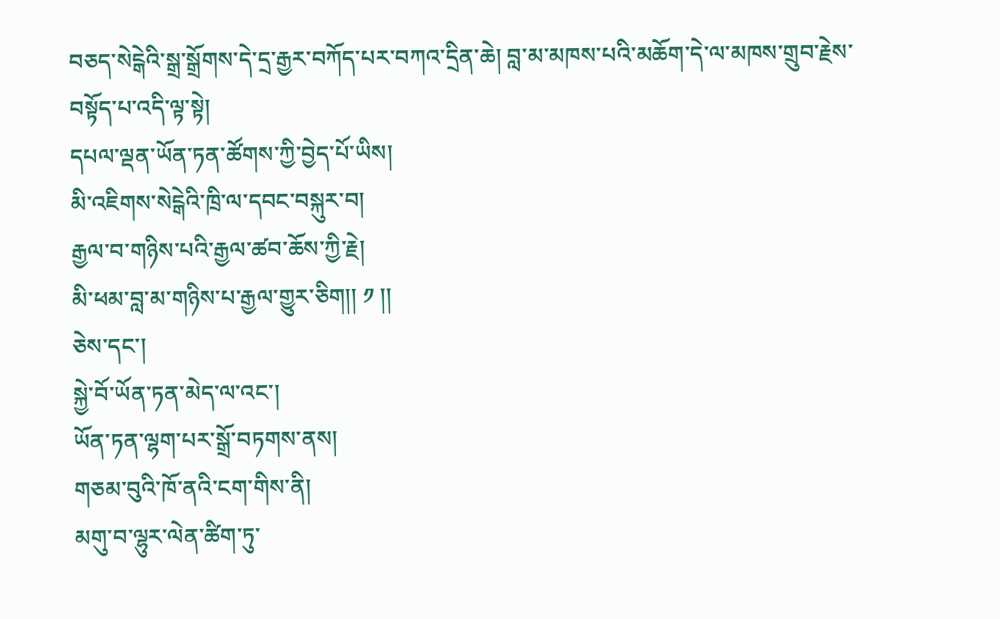བཅད་སེངྒེའི་སྒྲ་སྒྲོགས་དེ་དྲ་རྒྱཪ་བཀོད་པར་བཀའ་དྲིན་ཆེ། བླ་མ་མཁས་པའི་མཆོག་དེ་ལ་མཁས་གྲུབ་རྗེས་བསྟོད་པ་འདི་ལྟ་སྟེ།
དཔལ་ལྡན་ཡོན་ཏན་ཚོགས་ཀྱི་བྱེད་པོ་ཡིས།
མི་འཇིགས་སེངྒེའི་ཁྲི་ལ་དབང་བསྐུར་བ།
རྒྱལ་བ་གཉིས་པའི་རྒྱལ་ཚབ་ཆོས་ཀྱི་རྗེ།
མི་ཕམ་བླ་མ་གཉིས་པ་རྒྱལ་གྱུར་ཅིག།། ༡ །།
ཅེས་དང་།
སྐྱེ་བོ་ཡོན་ཏན་མེད་ལ་འང་།
ཡོན་ཏན་ལྷག་པར་སྒྲོ་བཏགས་ནས།
གཅམ་བུའི་ཁོ་ནའི་ངག་གིས་ནི།
མགུ་བ་ལྷུར་ལེན་ཚིག་ཏུ་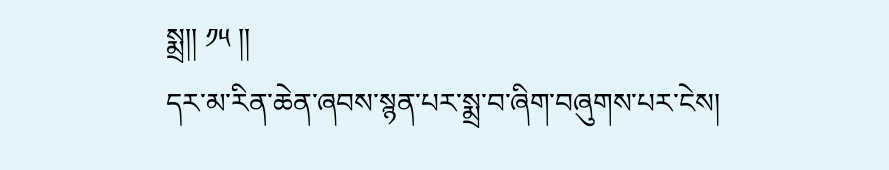སྨྲ།། ༡༥ །།
དར་མ་རིན་ཆེན་ཞབས་སྙན་པར་སྨྲ་བ་ཞིག་བཞུགས་པར་ངེས།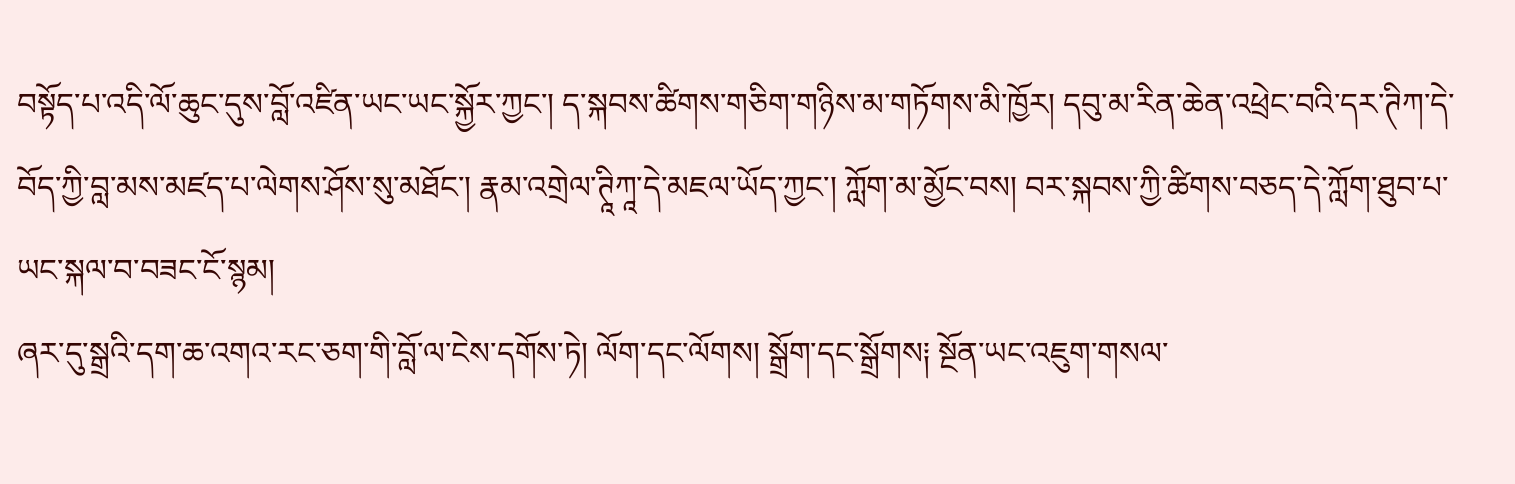བསྟོད་པ་འདི་ལོ་ཆུང་དུས་བློ་འཛིན་ཡང་ཡང་སྐྱོར་ཀྱང་། ད་སྐབས་ཚིགས་གཅིག་གཉིས་མ་གཏོགས་མི་ཁྱོར། དབུ་མ་རིན་ཆེན་འཕྲེང་བའི་དར་ཊིཀ་དེ་བོད་ཀྱི་བླ་མས་མཛད་པ་ལེགས་ཤོས་སུ་མཐོང་། རྣམ་འགྲེལ་ཊཱིཀཱ་དེ་མཇལ་ཡོད་ཀྱང་། ཀློག་མ་མྱོང་བས། བར་སྐབས་ཀྱི་ཚིགས་བཅད་དེ་ཀློག་ཐུབ་པ་ཡང་སྐལ་བ་བཟང་ངོ་སྙམ།
ཞར་དུ་སྒྲའི་དག་ཆ་འགའ་རང་ཅག་གི་བློ་ལ་ངེས་དགོས་ཏེ། ལོག་དང་ལོགས། སྒྲོག་དང་སྒྲོགས༐ སྔོན་ཡང་འཇུག་གསལ་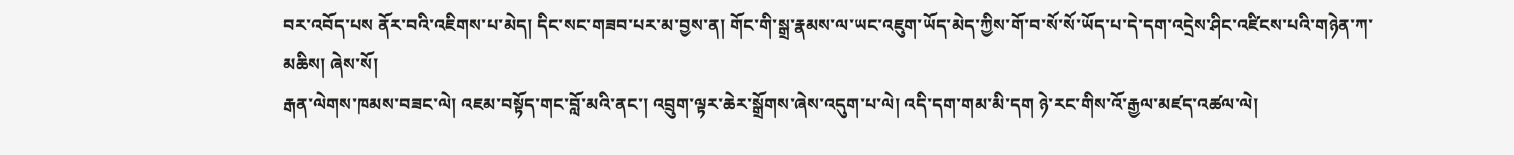བར་འབོད་པས ནོར་བའི་འཇིགས་པ་མེད། དིང་སང་གཟབ་པར་མ་བྱས་ན། གོང་གི་སྒྲ་རྣམས་ལ་ཡང་འཇུག་ཡོད་མེད་ཀྱིས་གོ་བ་སོ་སོ་ཡོད་པ་དེ་དག་འདྲེས་ཤིང་འཛིངས་པའི་གཉེན་ཀ་མཆིས། ཞེས་སོ།
རྒན་ལེགས་ཁམས་བཟང་ལེ། འཇམ་བསྟོད་གང་བློ་མའི་ནང་། འབྲུག་ལྟར་ཆེར་སྒྲོགས་ཞེས་འདུག་པ་ལེ། འདི་དག་གམ་མི་དག ཉེ་རང་གིས་འོ་རྒྱལ་མཛད་འཚལ་ལེ།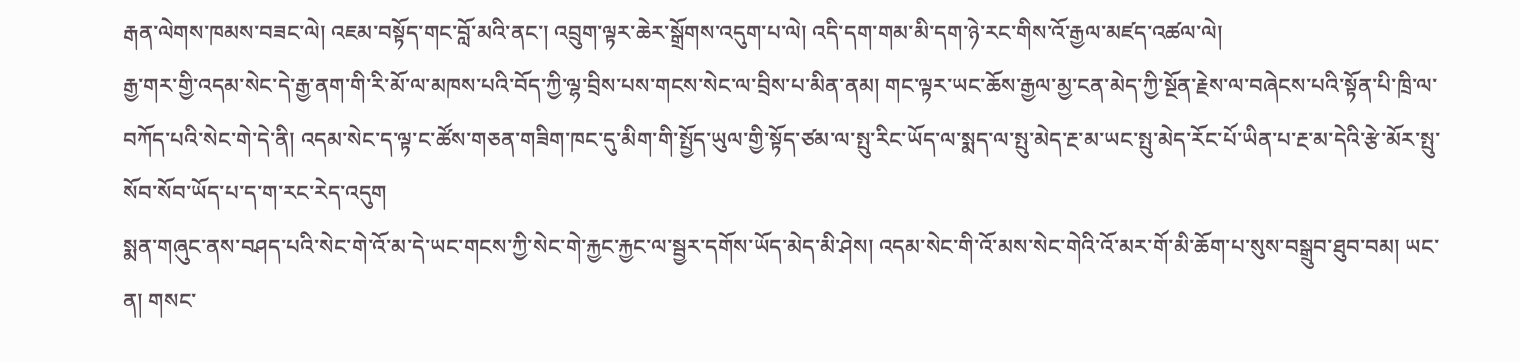རྒན་ལེགས་ཁམས་བཟང་ལེ། འཇམ་བསྟོད་གང་བློ་མའི་ནང་། འབྲུག་ལྟར་ཆེར་སྒྲོགས་འདུག་པ་ལེ། འདི་དག་གམ་མི་དག་ཉེ་རང་གིས་འོ་རྒྱལ་མཛད་འཚལ་ལེ།
རྒྱ་གར་གྱི་འདམ་སེང་དེ་རྒྱ་ནག་གི་རི་མོ་ལ་མཁས་པའི་བོད་ཀྱི་ལྷ་བྲིས་པས་གངས་སེང་ལ་བྲིས་པ་མིན་ནམ། གང་ལྟར་ཡང་ཆོས་རྒྱལ་མྱ་ངན་མེད་ཀྱི་སྔོན་རྗེས་ལ་བཞེངས་པའི་སྟོན་པི་ཁྲི་ལ་བཀོད་པའི་སེང་གེ་དེ་ནི། འདམ་སེང་ད་ལྟ་ང་ཚོས་གཅན་གཟིག་ཁང་དུ་མིག་གི་སྤྱོད་ཡུལ་གྱི་སྟོད་ཙམ་ལ་སྤུ་རིང་ཡོད་ལ་སྨད་ལ་སྤུ་མེད་རྔ་མ་ཡང་སྤུ་མེད་རོང་པོ་ཡིན་པ་རྔ་མ་དེའི་རྩེ་མོར་སྤུ་སོབ་སོབ་ཡོད་པ་ད་ག་རང་རེད་འདུག
སྨན་གཞུང་ནས་བཤད་པའི་སེང་གེ་འོ་མ་དེ་ཡང་གངས་ཀྱི་སེང་གེ་རྐྱང་རྐྱང་ལ་སྦྱར་དགོས་ཡོད་མེད་མི་ཤེས། འདམ་སེང་གི་འོ་མས་སེང་གེའི་འོ་མར་གོ་མི་ཆོག་པ་སུས་བསྒྲུབ་ཐུབ་བམ། ཡང་ན། གསང་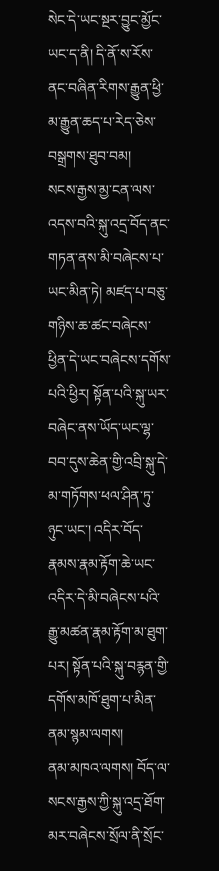སེང་དེ་ཡང་སྔར་བྱུང་མྱོང་ཡང་ད་ནི། དི་ནོ་ས་རོས་ནང་བཞིན་རིགས་རྒྱུན་ཕྱི་མ་རྒྱུན་ཆད་པ་རེད་ཅེས་བསྒྲགས་ཐུབ་བམ།
སངས་རྒྱས་མྱ་ངན་ལས་འདས་བའི་སྐུ་འདྲ་བོད་ནང་གཏན་ནས་མི་བཞེངས་པ་ཡང་མིན་ཏེ། མཛད་པ་བཅུ་གཉིས་ཆ་ཚང་བཞེངས་ཕྱིན་དེ་ཡང་བཞེངས་དགོས་པའི་ཕྱིར། སྟོན་པའི་སྐུ་ཡར་བཞེང་ནས་ཡོད་ཡང་ལྷ་བབ་དུས་ཆེན་གྱི་འབྲི་སྐུ་དེ་མ་གཏོགས་ཕལ་ཤིན་ཏུ་ཉུང་ཡང་། འདིར་བོད་རྣམས་རྣམ་རྟོག་ཆེ་ཡང་འདིར་དེ་མི་བཞེངས་པའི་རྒྱུ་མཚན་རྣམ་རྟོག་མ་ཐུག་པར། སྟོན་པའི་སྐུ་བརྙན་གྱི་དགོས་མཁོ་ཐུག་པ་མིན་ནམ་སྙམ་ལགས།
ནམ་མཁའ་ལགས། བོད་ལ་སངས་རྒྱས་ཀྱི་སྐུ་འདྲ་ཐོག་མར་བཞེངས་སྲོལ་ནི་སྲོང་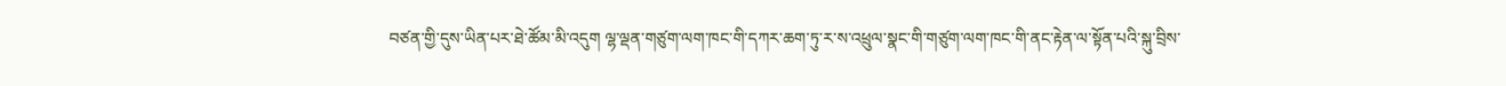བཙན་གྱི་དུས་ཡིན་པར་ཐེ་ཚོམ་མི་འདུག ལྷ་ལྡན་གཙུག་ལག་ཁང་གི་དཀར་ཆག་ཏུ་ར་ས་འཕྲུལ་སྣང་གི་གཙུག་ལག་ཁང་གི་ནང་རྟེན་ལ་སྟོན་པའི་སྐུ་བྲིས་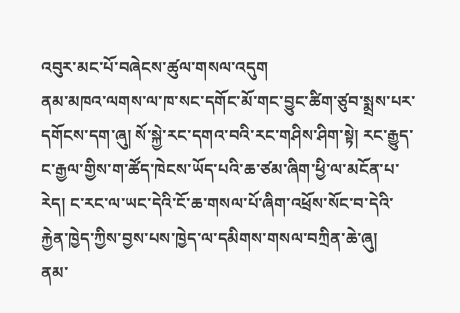འབུར་མང་པོ་བཞེངས་ཚུལ་གསལ་འདུག
ནམ་མཁའ་ལགས་ལ་ཁ་སང་དགོང་མོ་གང་བྱུང་ཚིག་ཙུབ་སྨྲས་པར་དགོངས་དག་ཞུ། སོ་སྐྱེ་རང་དགའ་བའི་རང་གཤིས་ཤིག་སྟེ། རང་རྒྱུད་ང་རྒྱལ་གྱིས་ག་ཚོད་ཁེངས་ཡོད་པའི་ཆ་ཙམ་ཞིག་ཕྱི་ལ་མངོན་པ་རེད། ང་རང་ལ་ཡང་དེའི་ངོ་ཆ་གསལ་པོ་ཞིག་འཕྲོས་སོང་བ་དེའི་རྐྱེན་ཁྱེད་ཀྱིས་བྱས་པས་ཁྱེད་ལ་དམིགས་གསལ་བཀྲིན་ཆེ་ཞུ།
ནམ་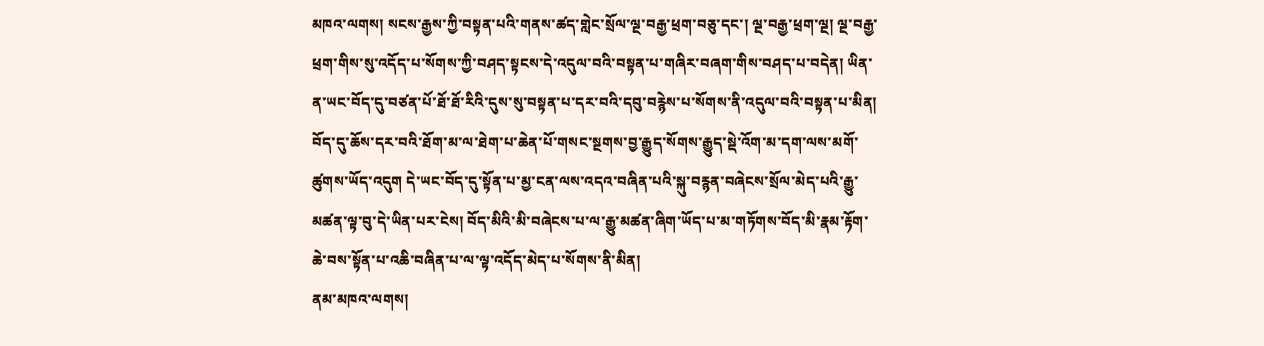མཁའ་ལགས། སངས་རྒྱས་ཀྱི་བསྟན་པའི་གནས་ཚད་གླེང་སྲོལ་ལྔ་བརྒྱ་ཕྲག་བཅུ་དང་། ལྔ་བརྒྱ་ཕྲག་ལྔ། ལྔ་བརྒྱ་ཕྲག་གིས་སུ་འདོད་པ་སོགས་ཀྱི་བཤད་སྟངས་དེ་འདུལ་བའི་བསྟན་པ་གཞིར་བཞག་གིས་བཤད་པ་བདེན། ཡིན་ན་ཡང་བོད་དུ་བཙན་པོ་ཐོ་ཐོ་རིའི་དུས་སུ་བསྟན་པ་དར་བའི་དབུ་བརྙེས་པ་སོགས་ནི་འདུལ་བའི་བསྟན་པ་མིན། བོད་དུ་ཆོས་དར་བའི་ཐོག་མ་ལ་ཐེག་པ་ཆེན་པོ་གསང་སྔགས་བྱ་རྒྱུད་སོགས་རྒྱུད་སྡེ་འོག་མ་དག་ལས་མགོ་ཚུགས་ཡོད་འདུག དེ་ཡང་བོད་དུ་སྟོན་པ་མྱ་ངན་ལས་འདའ་བཞིན་པའི་སྐུ་བརྙན་བཞེངས་སྲོལ་མེད་པའི་རྒྱུ་མཚན་ལྟ་བུ་དེ་ཡིན་པར་ངེས། བོད་མིའི་མི་བཞེངས་པ་ལ་རྒྱུ་མཚན་ཞིག་ཡོད་པ་མ་གཏོགས་བོད་མི་རྣམ་རྟོག་ཆེ་བས་སྟོན་པ་འཆི་བཞིན་པ་ལ་ལྟ་འདོད་མེད་པ་སོགས་ནི་མིན།
ནམ་མཁའ་ལགས།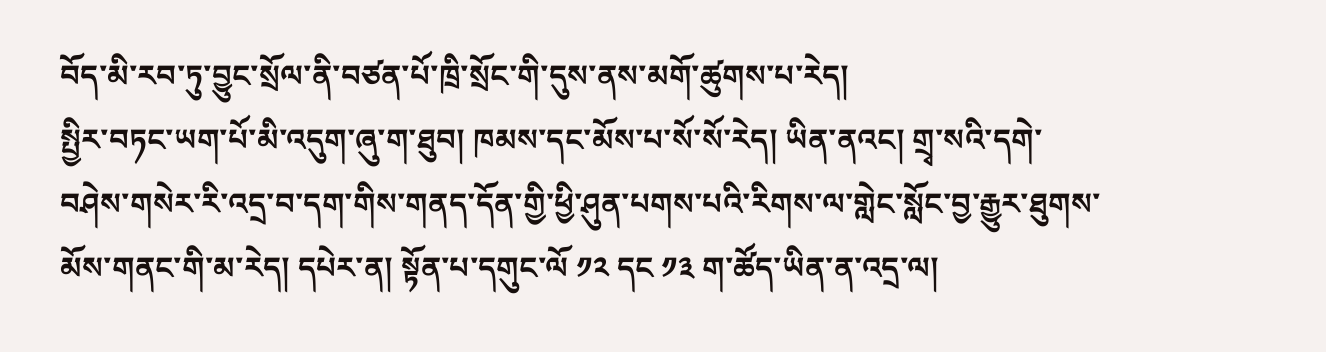བོད་མི་རབ་ཏུ་བྱུང་སྲོལ་ནི་བཙན་པོ་ཁྲི་སྲོང་གི་དུས་ནས་མགོ་ཚུགས་པ་རེད།
སྤྱིར་བཏང་ཡག་པོ་མི་འདུག་ཞུ་ག་ཐུབ། ཁམས་དང་མོས་པ་སོ་སོ་རེད། ཡིན་ནའང། གྲྭ་སའི་དགེ་བཤེས་གསེར་རི་འདྲ་བ་དག་གིས་གནད་དོན་གྱི་ཕྱི་ཤུན་པགས་པའི་རིགས་ལ་གླེང་སློང་བྱ་རྒྱུར་ཐུགས་མོས་གནང་གི་མ་རེད། དཔེར་ན། སྟོན་པ་དགུང་ལོ ༡༢ དང ༡༣ ག་ཚོད་ཡིན་ན་འདྲ་ལ།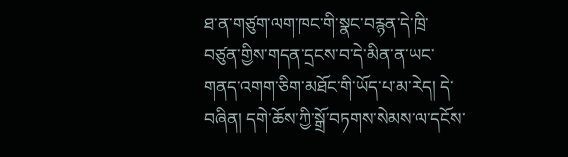ཐ་ན་གཙུག་ལག་ཁང་གི་སྣང་བརྙན་དེ་ཁྲི་བཙུན་གྱིས་གདན་དྲངས་བ་དེ་མིན་ན་ཡང་གནད་འགག་ཅིག་མཐོང་གི་ཡོད་པ་མ་རེད། དེ་བཞིན། དགེ་ཆོས་ཀྱི་སྒྲོ་བཏགས་སེམས་ལ་དངོས་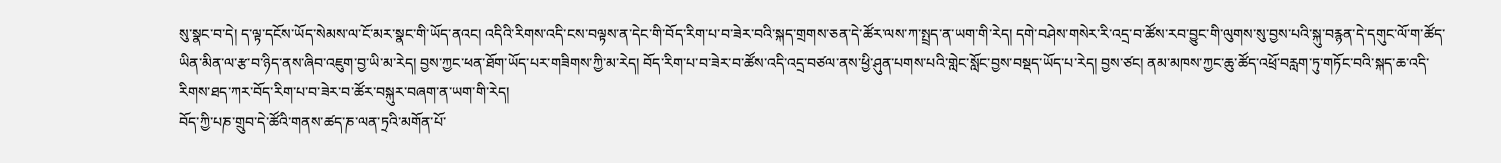སུ་སྣང་བ་དེ། ད་ལྟ་དངོས་ཡོད་སེམས་ལ་ངོ་མར་སྣང་གི་ཡོད་ནའང། འདིའི་རིགས་འདི་ངས་བལྟས་ན་དེང་གི་བོད་རིག་པ་བ་ཟེར་བའི་སྐད་གྲགས་ཅན་དེ་ཚོར་ལས་ཀ་སྤྲད་ན་ཡག་གི་རེད། དགེ་བཤེས་གསེར་རི་འདྲ་བ་ཚོས་རབ་བྱུང་གི་ལུགས་སུ་བྱས་པའི་སྐུ་བརྙན་དེ་དགུང་ལོ་ག་ཚོད་ཡིན་མིན་ལ་རྩ་བ་ཉིད་ནས་ཞིབ་འཇུག་བྱ་ཡི་མ་རེད། བྱས་ཀྱང་ཕན་ཐོག་ཡོད་པར་གཟིགས་ཀྱི་མ་རེད། བོད་རིག་པ་བ་ཟེར་བ་ཚོས་འདི་འདྲ་བཙལ་ནས་ཕྱི་ཤུན་པགས་པའི་གླེང་སློང་བྱས་བསྡད་ཡོད་པ་རེད། བྱས་ཙང། ནམ་མཁས་ཀྱང་ཆུ་ཚོད་འཕྲོ་བརླག་ཏུ་གཏོང་བའི་སྐད་ཆ་འདི་རིགས་ཐད་ཀར་བོད་རིག་པ་བ་ཟེར་བ་ཚོར་བསྐུར་བཞག་ན་ཡག་གི་རེད།
བོད་ཀྱི་པཎ་གྲུབ་དེ་ཚོའི་གནས་ཚད་ཎ་ལན་ཏྲའི་མགོན་པོ་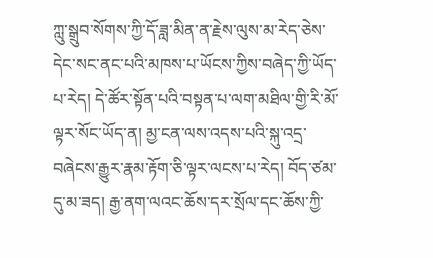ཀླུ་སྒྲུབ་སོགས་ཀྱི་དོ་ཟླ་མིན་ན་རྗེས་ལུས་མ་རེད་ཅེས་དེང་སང་ནང་པའི་མཁས་པ་ཡོངས་ཀྱིས་བཞེད་ཀྱི་ཡོད་པ་རེད། དེ་ཚོར་སྟོན་པའི་བསྟན་པ་ལག་མཐིལ་གྱི་རི་མོ་ལྟར་སོང་ཡོད་ན། མྱ་ངན་ལས་འདས་པའི་སྐུ་འདྲ་བཞེངས་རྒྱུར་རྣམ་རྟོག་ཅི་ལྟར་ལངས་པ་རེད། བོད་ཙམ་དུ་མ་ཟད། རྒྱ་ནག་ལའང་ཆོས་དར་སྲོལ་དང་ཆོས་ཀྱི་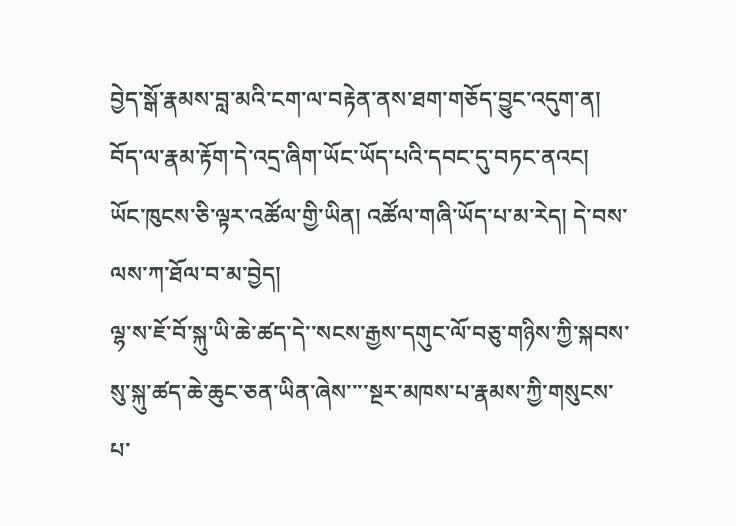བྱེད་སྒོ་རྣམས་བླ་མའི་ངག་ལ་བརྟེན་ནས་ཐག་གཅོད་བྱུང་འདུག་ན། བོད་ལ་རྣམ་རྟོག་དེ་འདྲ་ཞིག་ཡོང་ཡོད་པའི་དབང་དུ་བཏང་ནའང། ཡོང་ཁུངས་ཅི་ལྟར་འཚོལ་གྱི་ཡིན། འཚོལ་གཞི་ཡོད་པ་མ་རེད། དེ་བས་ལས་ཀ་ཐོལ་བ་མ་བྱེད།
ལྷ་ས་ཇོ་བོ་སྐུ་ཡི་ཆེ་ཚད་དེ་་སངས་རྒྱས་དགུང་ལོ་བཅུ་གཉིས་ཀྱི་སྐབས་སུ་སྐུ་ཚད་ཆེ་ཆུང་ཅན་ཡིན་ཞེས་་་་སྔར་མཁས་པ་རྣམས་ཀྱི་གསུངས་པ་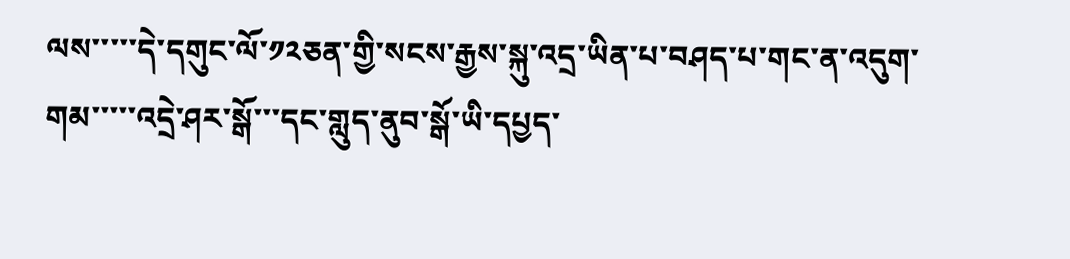ལས་་་་་དེ་དགུང་ལོ་༡༢ཅན་གྱི་སངས་རྒྱས་སྐུ་འདྲ་ཡིན་པ་བཤད་པ་གང་ན་འདུག་གམ་་་་་འདྲེ་ཤར་སྒོ་་་དང་གླུད་ནུབ་སྒོ་ཡི་དཔྱད་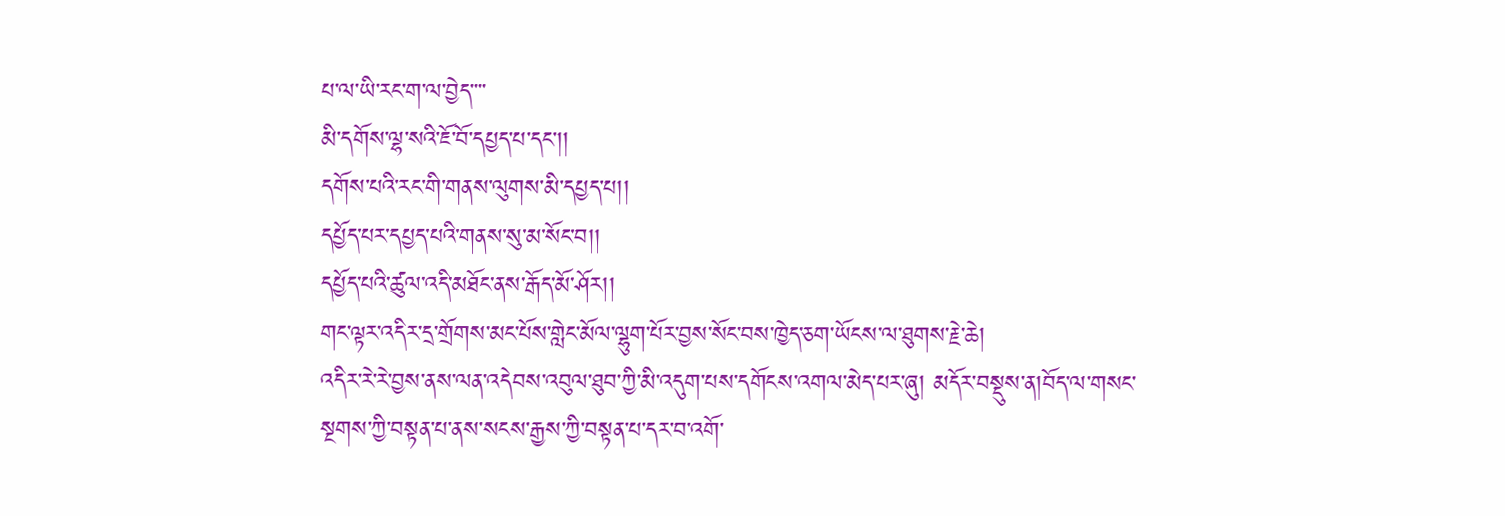པ་ལ་ཡི་རང་ག་ལ་བྱེད་་་་
མི་དགོས་ལྷ་སའི་ཇོ་བོ་དཔྱད་པ་དང་།།
དགོས་པའི་རང་གི་གནས་ལུགས་མི་དཔྱད་པ།།
དཔྱོད་པར་དཔྱད་པའི་གནས་སུ་མ་སོང་བ།།
དཔྱོད་པའི་ཚུལ་འདི་མཐོང་ནས་རྒོད་མོ་ཤོར།།
གང་ལྟར་འདིར་དྲ་གྲོགས་མང་པོས་གླེང་མོལ་ལྷུག་པོར་བྱས་སོང་བས་ཁྱེད་ཅག་ཡོངས་ལ་ཐུགས་རྗེ་ཆེ།
འདིར་རེ་རེ་བྱས་ནས་ལན་འདེབས་འབུལ་ཐུབ་ཀྱི་མི་འདུག་པས་དགོངས་འགལ་མེད་པར་ཞུ། མདོར་བསྡུས་ན།བོད་ལ་གསང་སྔགས་ཀྱི་བསྟན་པ་ནས་སངས་རྒྱས་ཀྱི་བསྟན་པ་དར་བ་འགོ་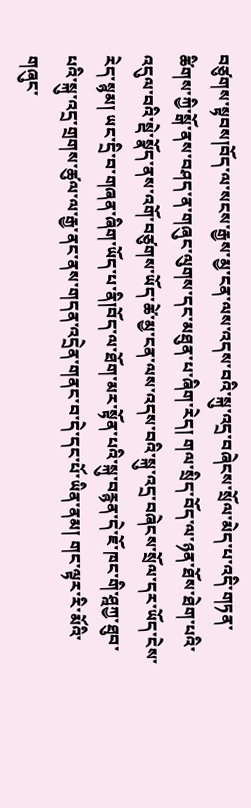བཙུགས་སྟབས།བོད་ལ་སངས་རྒྱས་མྱ་ངན་ལས་འདས་བའི་སྐུ་འདྲ་བཞེངས་སྲོལ་མེད་པ་འདི་གཏན་ཚིགས་ཀྱི་སྒོ་ནས་བཤད་ན་གཞུང་ལུགས་དང་མཐུན་པ་ཞིག་རེད། གལ་སྲིད་བོད་ལ་ཉན་ཐོས་ཐེག་པའི་འདུལ་བའི་སྡེ་སྣོད་ནས་འགོ་བཙུགས་ཡོད་ཚེ་མྱ་ངན་ལས་འདས་བའི་སྐུ་འདྲ་བཞེངས་སྲོལ་དར་ཡོད་ངེས་རེད་སྙམ། ཡང་དྲི་བ་གཞན་ཞིག་ཡོད་པ་ནི།བོད་ལ་ཐོག་མར་སྟོན་པའི་སྐུ་བརྙན་དེ་ཇོ་ཁང་གི་ཤྰཀྱ་ཐུབ་པའི་སྐུ་འདྲ་གྲགས་ཚུལ་ལ་རྒྱ་ནང་ནས་གདན་འདྲེན་གནང་བ་དེ་དང་པོ་ཡིན་ནམ། གང་ལྟར་རི་མོའི་གཞུང་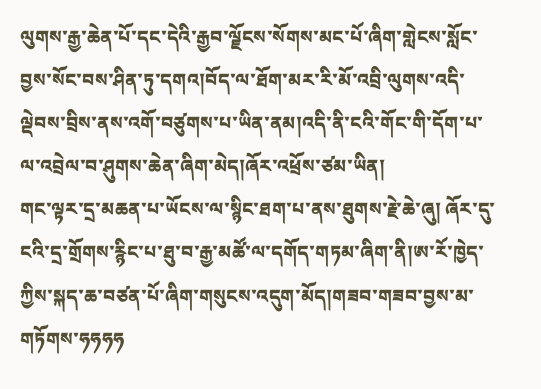ལུགས་རྒྱ་ཆེན་པོ་དང་དེའི་རྒྱབ་ལྗོངས་སོགས་མང་པོ་ཞིག་གླེངས་སློང་བྱས་སོང་བས་ཤིན་ཏུ་དགའ།བོད་ལ་ཐོག་མར་རི་མོ་འབྲི་ལུགས་འདི་ལྡེབས་བྲིས་ནས་འགོ་བཙུགས་པ་ཡིན་ནམ།འདི་ནི་ངའི་གོང་གི་དོག་པ་ལ་འབྲེལ་བ་ཤུགས་ཆེན་ཞིག་མེད།ཞོར་འཕྲོས་ཙམ་ཡིན།
གང་ལྟར་དྲ་མཆན་པ་ཡོངས་ལ་སྙིང་ཐག་པ་ནས་ཐུགས་རྗེ་ཆེ་ཞུ། ཞོར་དུ་ངའི་དྲ་གྲོགས་རྙིང་པ་ཐུ་བ་རྒྱ་མཚོ་ལ་དགོད་གཏམ་ཞིག་ནི།ཨ་རོ་ཁྱེད་ཀྱིས་སྐད་ཆ་བཙན་པོ་ཞིག་གསུངས་འདུག་མོད།གཟབ་གཟབ་བྱས་མ་གཏོགས་ཧཧཧཧ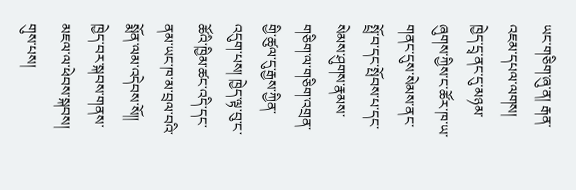ཡང་གཅིག་ཞུ་ན། རྒན་འཇམ་དཔལ་ལགས། ཁྱེད་དྲྭ་ནང་དུ་མཉམ་ཞུགས་ཀྱིས་ང་ཚོར་ཁ་ཡ་གནང་དུས་སེམས་ནང་སྤྲོ་བ་དང་སྤོབས་པ་དང་སེམས་ཤུགས་རྣམས་གཅིག་ལ་གཅིག་འགྲན་གྱི་ཚུལ་དུ་རྒྱས་ཀྱིན་འདུག་པས། ཁྱེད་ལྟ་བུ་ང་ཚོའི་ཁྱིམ་ཚང་འདི་དང་ནམ་ཡང་ཁ་མ་བྲལ་བའི་སྨོན་ལམ་འདེབས་སོ།། ཁྱེད་བར་སྐབས་གནས་མཇལ་ལ་ཕེབས་སྐབས། གུས་པས།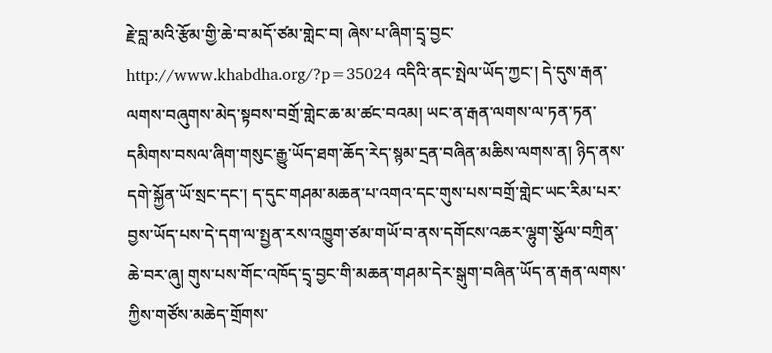རྗེ་བླ་མའི་རྩོམ་གྱི་ཆེ་བ་མདོ་ཙམ་གླེང་བ། ཞེས་པ་ཞིག་དྲྭ་བྱང་ http://www.khabdha.org/?p=35024 འདིའི་ནང་སྤེལ་ཡོད་ཀྱང་། དེ་དུས་རྒན་ལགས་བཞུགས་མེད་སྟབས་བགྲོ་གླེང་ཆ་མ་ཚང་བའམ། ཡང་ན་རྒན་ལགས་ལ་ཏན་ཏན་དམིགས་བསལ་ཞིག་གསུང་རྒྱུ་ཡོད་ཐག་ཆོད་རེད་སྙམ་དྲན་བཞིན་མཆིས་ལགས་ན། ཉིད་ནས་དགེ་སྐྱོན་ཡོ་སྲང་དང་། ད་དུང་གཤམ་མཆན་པ་འགའ་དང་གུས་པས་བགྲོ་གླེང་ཡང་རིམ་པར་བྱས་ཡོད་པས་དེ་དག་ལ་སྤྱན་རས་འཁྱུག་ཙམ་གཡོ་བ་ནས་དགོངས་འཆར་ལྷུག་སྩོལ་བཀྲིན་ཆེ་བར་ཞུ། གུས་པས་གོང་འཁོད་དྲྭ་བྱང་གི་མཆན་གཤམ་དེར་སྒུག་བཞིན་ཡོད་ན་རྒན་ལགས་ཀྱིས་གཙོས་མཆེད་གྲོགས་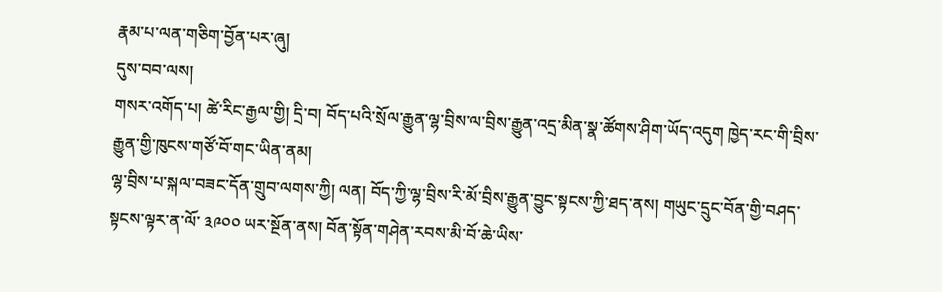རྣམ་པ་ལན་གཅིག་བྱོན་པར་ཞུ།
དུས་བབ་ལས།
གསར་འགོད་པ། ཚེ་རིང་རྒྱལ་གྱི། དྲི་བ། བོད་པའི་སྲོལ་རྒྱུན་ལྷ་བྲིས་ལ་བྲིས་རྒྱུན་འདྲ་མིན་སྣ་ཚོགས་ཤིག་ཡོད་འདུག ཁྱེད་རང་གི་བྲིས་རྒྱུན་གྱི་ཁུངས་གཙོ་བོ་གང་ཡིན་ནམ།
ལྷ་བྲིས་པ་སྐལ་བཟང་དོན་གྲུབ་ལགས་ཀྱི། ལན། བོད་ཀྱི་ལྷ་བྲིས་རི་མོ་བྲིས་རྒྱུན་བྱུང་སྟངས་ཀྱི་ཐད་ནས། གཡུང་དྲུང་བོན་གྱི་བཤད་སྟངས་ལྟར་ན་ལོ་ ༣༩༠༠ ཡར་སྔོན་ནས། བོན་སྟོན་གཤེན་རབས་མི་བོ་ཆེ་ཡིས་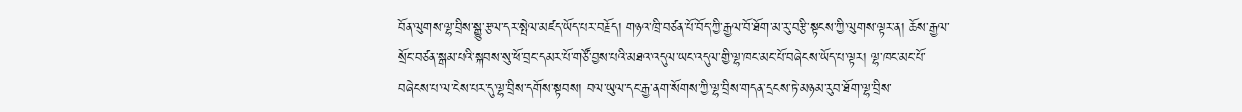བོན་ལུགས་ལྷ་བྲིས་སྒྱུ་རྩལ་དར་སྤེལ་མཛད་ཡོད་པར་བརྗོད། གཉའ་ཁྲི་བཙན་པོ་བོད་ཀྱི་རྒྱལ་བོ་ཐོག་མ་རུ་བརྩི་སྟངས་ཀྱི་ལུགས་ལྟར་ན། ཆོས་རྒྱལ་སྲོང་བཙན་སྒམ་པའི་སྐབས་སུ་ཕོ་བྲང་དམར་པོ་གཙོ་བྱས་པའི་མཐའ་འདུལ་ཡང་འདུལ་གྱི་ལྷ་ཁང་མང་པོ་བཞེངས་ཡོད་པ་ལྟར། ལྷ་ཁང་མང་པོ་བཞེངས་པ་ལ་ངེས་པར་དུ་ལྷ་བྲིས་དགོས་སྟབས། བལ་ཡུལ་དང་རྒྱ་ནག་སོགས་ཀྱི་ལྷ་བྲིས་གདན་དྲངས་ཏེ་མཉམ་རུབ་ཐོག་ལྷ་བྲིས་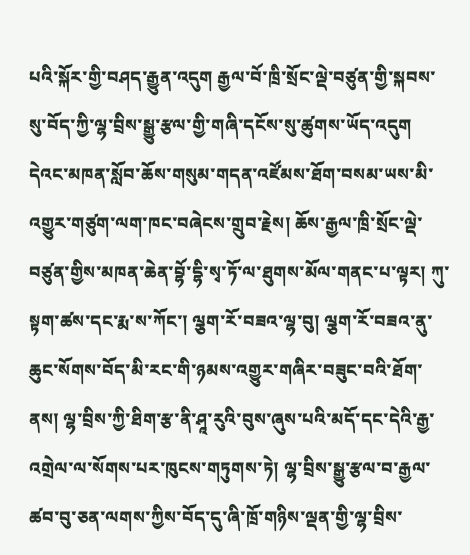པའི་སྐོར་གྱི་བཤད་རྒྱུན་འདུག རྒྱལ་བོ་ཁྲི་སྲོང་ལྡེ་བཙུན་གྱི་སྐབས་སུ་བོད་ཀྱི་ལྷ་བྲིས་སྒྱུ་རྩལ་གྱི་གཞི་དངོས་སུ་ཚུགས་ཡོད་འདུག དེའང་མཁན་སློབ་ཆོས་གསུམ་གདན་འཛོམས་ཐོག་བསམ་ཡས་མི་འགྱུར་གཙུག་ལག་ཁང་བཞེངས་གྲུབ་རྗེས། ཆོས་རྒྱལ་ཁྲི་སྲོང་ལྡེ་བཙུན་གྱིས་མཁན་ཆེན་བྷོ་དྷི་སྭ་ཏོ་ལ་ཐུགས་མོལ་གནང་པ་ལྟར། ཀུ་སྟག་ཚས་དང་རྨ་ས་ཀོང་། ལྕག་རོ་བཟའ་ལྷ་བུ། ལྕག་རོ་བཟའ་ནུ་ཆུང་སོགས་བོད་མི་རང་གི་ཉམས་འགྱུར་གཞིར་བཟུང་བའི་ཐོག་ནས། ལྷ་བྲིས་ཀྱི་ཐིག་རྩ་ནི་ཤཱ་རུའི་བུས་ཞུས་པའི་མདོ་དང་དེའི་རྒྱ་འགྲེལ་ལ་སོགས་པར་ཁུངས་གཏུགས་ཏེ། ལྷ་བྲིས་སྒྱུ་རྩལ་བ་རྒྱལ་ཚབ་བུ་ཅན་ལགས་ཀྱིས་བོད་དུ་ཞི་ཁྲོ་གཉིས་ལྡན་གྱི་ལྷ་བྲིས་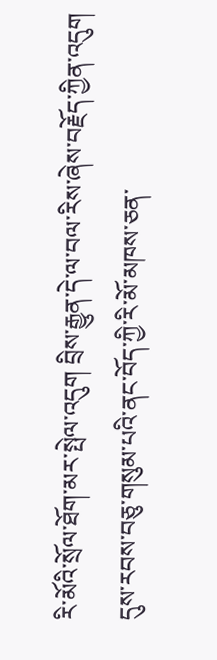རི་མོའི་སྲོལ་ཐོག་མར་སྤེལ་འདུག བྲིས་རྒྱུན་དེ་ལ་བལ་རིས་ཞེས་བརྗོད་ཀྱིན་འདུག དུས་རབས་བཅུ་གསུམ་པའི་ནང་བོད་ཀྱི་རི་མོ་མཁས་ཅན་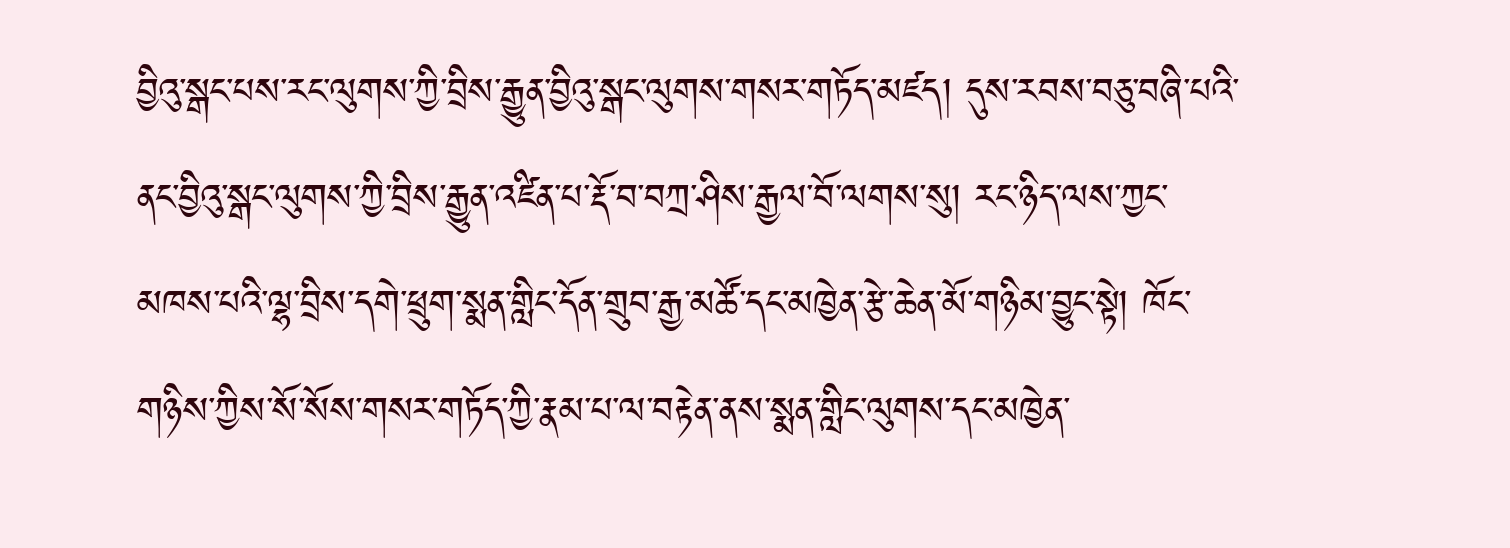བྱིའུ་སྒང་པས་རང་ལུགས་ཀྱི་བྲིས་རྒྱུན་བྱིའུ་སྒང་ལུགས་གསར་གཏོད་མཛད། དུས་རབས་བཅུ་བཞི་པའི་ནང་བྱིའུ་སྒང་ལུགས་ཀྱི་བྲིས་རྒྱུན་འཛིན་པ་རྡོ་བ་བཀྲ་ཤིས་རྒྱལ་བོ་ལགས་སུ། རང་ཉིད་ལས་ཀྱང་མཁས་པའི་ལྷ་བྲིས་དགེ་ཕྲུག་སྨན་གླིང་དོན་གྲུབ་རྒྱ་མཚོ་དང་མཁྱེན་རྩེ་ཆེན་མོ་གཉིམ་བྱུང་སྟེ། ཁོང་གཉིས་ཀྱིས་སོ་སོས་གསར་གཏོད་ཀྱི་རྣམ་པ་ལ་བརྟེན་ནས་སྨན་གླིང་ལུགས་དང་མཁྱེན་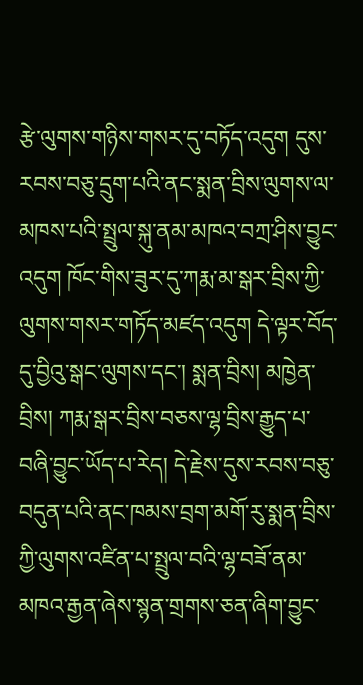རྩེ་ལུགས་གཉིས་གསར་དུ་བཏོད་འདུག དུས་རབས་བཅུ་དྲུག་པའི་ནང་སྨན་བྲིས་ལུགས་ལ་མཁས་པའི་སྤྲུལ་སྐུ་ནམ་མཁའ་བཀྲ་ཤིས་བྱུང་འདུག ཁོང་གིས་ཟུར་དུ་ཀརྨ་མ་སྒར་བྲིས་ཀྱི་ལུགས་གསར་གཏོད་མཛད་འདུག དེ་ལྟར་བོད་དུ་བྱིའུ་སྒང་ལུགས་དང་། སྨན་བྲིས། མཁྱེན་བྲིས། ཀརྨ་སྒར་བྲིས་བཅས་ལྷ་བྲིས་རྒྱུད་པ་བཞི་བྱུང་ཡོད་པ་རེད། དེ་རྗེས་དུས་རབས་བཅུ་བདུན་པའི་ནང་ཁམས་བྲག་མགོ་རུ་སྨན་བྲིས་ཀྱི་ལུགས་འཛིན་པ་སྤྲུལ་བའི་ལྷ་བཟོ་ནམ་མཁའ་རྒྱན་ཞེས་སྙན་གྲགས་ཅན་ཞིག་བྱུང་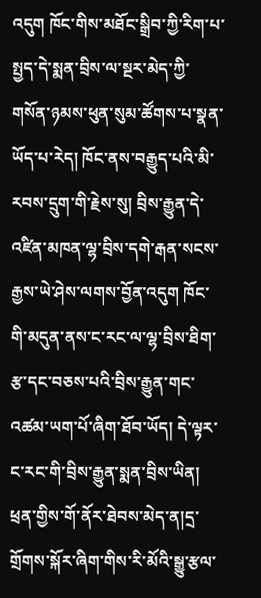འདུག ཁོང་གིས་མཐོང་སྒྲིབ་ཀྱི་རིག་པ་སྤྱད་དེ་སྨན་བྲིས་ལ་སྔར་མེད་ཀྱི་གསོན་ཉམས་ཕུན་སུམ་ཚོགས་པ་སྣན་ཡོད་པ་རེད། ཁོང་ནས་བརྒྱུད་པའི་མི་རབས་དྲུག་གི་རྗེས་སུ། བྲིས་རྒྱུན་དེ་འཛིན་མཁན་ལྷ་བྲིས་དགེ་རྒན་སངས་རྒྱས་ཡེ་ཤེས་ལགས་བྱོན་འདུག ཁོང་གི་མདུན་ནས་ང་རང་ལ་ལྷ་བྲིས་ཐིག་རྩ་དང་བཅས་པའི་བྲིས་རྒྱུན་གང་འཚམ་ཡག་པོ་ཞིག་ཐོབ་ཡོད། དེ་ལྟར་ང་རང་གི་བྲིས་རྒྱུན་སྨན་བྲིས་ཡིན།
ཕྲན་གྱིས་གོ་ནོར་ཐེབས་མེད་ན།དྲ་གྲོགས་སྐོར་ཞིག་གིས་རི་མོའི་སྒྱུ་རྩལ་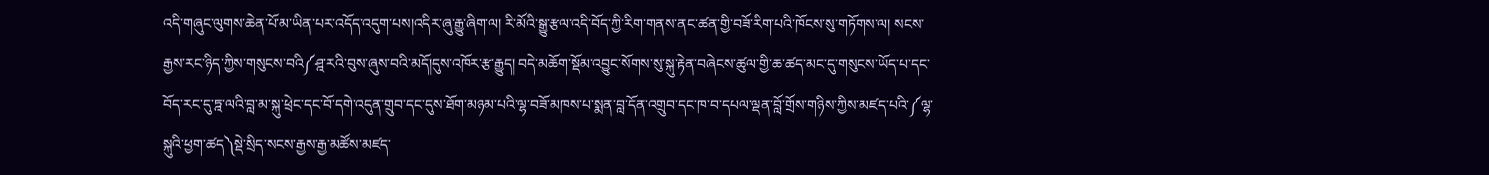འདི་གཞུང་ལུགས་ཆེན་པོ་མ་ཡིན་པར་འདོད་འདུག་པས།འདིར་ཞུ་རྒྱུ་ཞིག་ལ། རི་མོའི་སྒྱུ་རྩལ་འདི་བོད་ཀྱི་རིག་གནས་ནང་ཚན་གྱི་བཟོ་རིག་པའི་ཁོངས་སུ་གཏོགས་ལ། སངས་རྒྱས་རང་ཉིད་ཀྱིས་གསུངས་བའི༼ཤྰ་རའི་བུས་ཞུས་བའི་མདོ།དུས་འཁོར་རྩ་རྒྱུད། བདེ་མཆོག་སྡོམ་འབྱུང་སོགས་སུ་སྐུ་རྟེན་བཞེངས་ཚུལ་གྱི་ཆ་ཚད་མང་དུ་གསུངས་ཡོད་པ་དང་བོད་རང་དུ་ཏྰ་ལའི་བླ་མ་སྐུ་ཕྲེང་དང་བོ་དགེ་འདུན་གྲུབ་དང་དུས་ཐོག་མཉམ་པའི་ལྷ་བཟོ་མཁས་པ་སྨན་བླ་དོན་འགྲུབ་དང་ཁ་བ་དཔལ་ལྡན་བློ་གྲོས་གཉིས་ཀྱིས་མཛད་པའི་༼ལྷ་སྐུའི་ཕྱག་ཚད༽སྡེ་སྲིད་སངས་རྒྱས་རྒྱ་མཚོས་མཛད་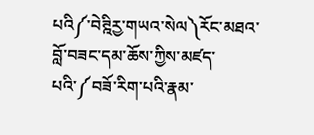པའི༼་བེཊྰིརྱ་གཡའ་སེལ༽རོང་མཐའ་བློ་བཟང་དམ་ཆོས་ཀྱིས་མཛད་པའི་༼བཟོ་རིག་པའི་རྣམ་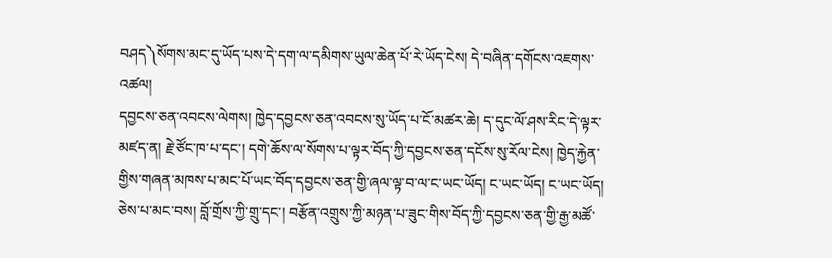བཤད༽སོགས་མང་དུ་ཡོད་པས་དེ་དག་ལ་དམིགས་ཡུལ་ཆེན་པོ་རེ་ཡོད་ངེས། དེ་བཞིན་དགོངས་འཇགས་འཚལ།
དབྱངས་ཅན་འབངས་ལེགས། ཁྱེད་དབྱངས་ཅན་འབངས་སུ་ཡོད་པ་ངོ་མཚར་ཆེ། ད་དུང་ལོ་ཤས་རིང་དེ་ལྟར་མཛད་ན། རྗེ་ཙོང་ཁ་པ་དང་། དགེ་ཆོས་ལ་སོགས་པ་ལྟར་བོད་ཀྱི་དབྱངས་ཅན་དངོས་སུ་རོལ་ངེས། ཁྱེད་རྐྱེན་གྱིས་གཞན་མཁས་པ་མང་པོ་ཡང་བོད་དབྱངས་ཅན་གྱི་ཞལ་ལྟ་བ་ལ་ང་ཡང་ཡོད། ང་ཡང་ཡོད། ང་ཡང་ཡོད། ཅེས་པ་མང་བས། བློ་གྲོས་ཀྱི་གྲུ་དང་། བརྩོན་འགྲུས་ཀྱི་མཉན་པ་ཟུང་གིས་བོད་ཀྱི་དབྱངས་ཅན་གྱི་རྒྱ་མཚོ་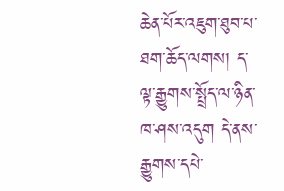ཆེན་པོར་འཇུག་ཐུབ་པ་ཐག་ཆོད་ལགས། ད་ལྟ་རྒྱུགས་སྤྲོད་ལ་ཉིན་ཁ་ཤས་འདུག དེ་ནས་རྒྱུགས་དཔེ་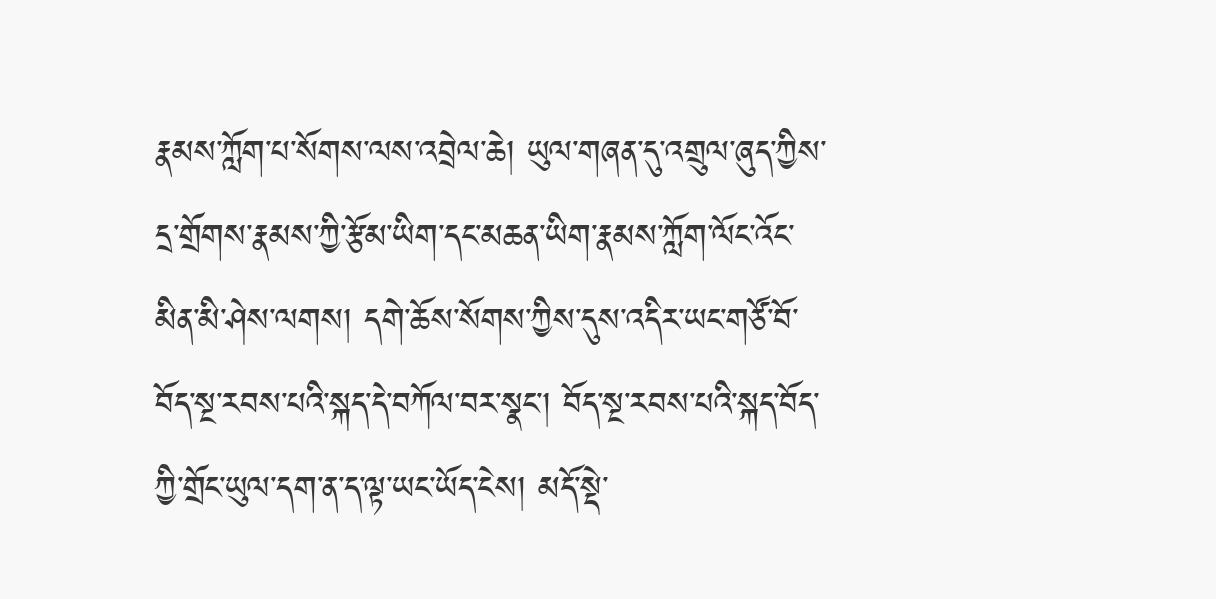རྣམས་ཀློག་པ་སོགས་ལས་འབྲེལ་ཆེ། ཡུལ་གཞན་དུ་འགྲུལ་ཞུད་ཀྱིས་དྲ་གྲོགས་རྣམས་ཀྱི་རྩོམ་ཡིག་དང་མཆན་ཡིག་རྣམས་ཀློག་ལོང་འོང་མིན་མི་ཤེས་ལགས། དགེ་ཆོས་སོགས་ཀྱིས་དུས་འདིར་ཡང་གཙོ་བོ་བོད་སྔ་རབས་པའི་སྐད་དེ་བཀོལ་བར་སྣང་། བོད་སྔ་རབས་པའི་སྐད་བོད་ཀྱི་གྲོང་ཡུལ་དག་ན་ད་ལྟ་ཡང་ཡོད་ངེས། མདོ་སྡེ་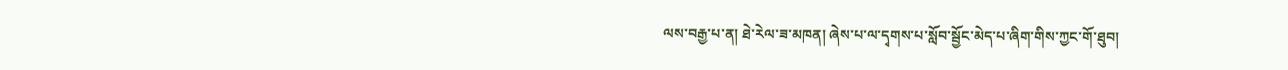ལས་བརྒྱ་པ་ན། ཐེ་རེལ་ཟ་མཁན། ཞེས་པ་ལ་དྭགས་པ་སློབ་སྦྱོང་མེད་པ་ཞིག་གིས་ཀྱང་གོ་ཐུབ།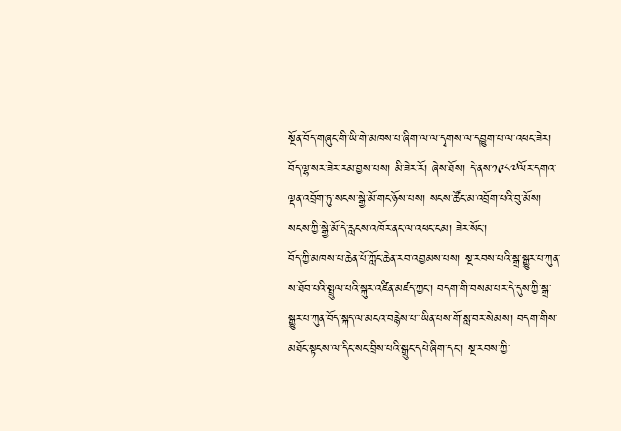སྔོན་བོད་གཞུང་གི་ཡི་གེ་མཁས་པ་ཞིག་ལ་ལ་དྭགས་ལ་དབྱུག་པ་ལ་འཕང་ཟེར། བོད་ལྷ་སར་ཟེར་རམ་བྱས་པས། མི་ཟེར་རོ། ཞེས་ཐོས། དེ་ནས་༡༩༨༧ལོར་དགའ་ལྡན་འབྲོག་ཏུ་སངས་སྒྱེ་མོ་གང་ཉོས་པས། སངས་ཚོང་མ་འབྲོག་པའི་བུ་མོས། སངས་ཀྱི་སྒྱེ་མོ་དེ་རླངས་འཁོར་ནང་ལ་འཕང་ངམ། ཟེར་སོང་།
བོད་ཀྱི་མཁས་པ་ཆེན་པོ་ཀློང་ཆེན་རབ་འབྱམས་པས། སྔ་རབས་པའི་སྒྲ་སྒྱུར་པ་ཀུན་ས་ཐོབ་པའི་སྤྲུལ་པའི་སྐུར་འཛིན་མཛད་ཀྱང་། བདག་གི་བསམ་པར་དེ་དུས་ཀྱི་སྒྲ་སྒྱུར་པ་ཀུན་བོད་སྐད་ལ་མངའ་བརྙེས་པ་་ཡིན་པས་གོ་སླ་བར་སེམས། བདག་གིས་མཐོང་སྟངས་ལ་དིང་སང་བྲིས་པའི་སྒྲུང་དཔེ་ཞིག་དང་། སྔ་རབས་ཀྱི་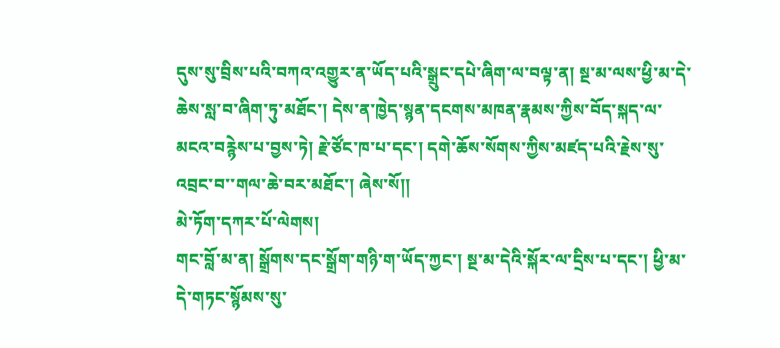དུས་སུ་བྲིས་པའི་བཀའ་འགྱུར་ན་ཡོད་པའི་སྒྲུང་དཔེ་ཞིག་ལ་བལྟ་ན། སྔ་མ་ལས་ཕྱི་མ་དེ་ཆེས་སླ་བ་ཞིག་ཏུ་མཐོང་། དེས་ན་ཁྱེད་སྙན་དངགས་མཁན་རྣམས་ཀྱིས་བོད་སྐད་ལ་མངའ་བརྙེས་པ་བྱས་ཏེ། རྗེ་ཙོང་ཁ་པ་དང་། དགེ་ཆོས་སོགས་ཀྱིས་མཛད་པའི་རྗེས་སུ་འབྲང་བ་་གལ་ཆེ་བར་མཐོང་། ཞེས་སོ།།
མེ་ཏོག་དཀར་པོ་ལེགས།
གང་བློ་མ་ན། སྒྲོགས་དང་སྒྲོག་གཉི་ག་ཡོད་ཀྱང་། སྔ་མ་དེའི་སྐོར་ལ་དྲིས་པ་དང་། ཕྱི་མ་དེ་གཏང་སྙོམས་སུ་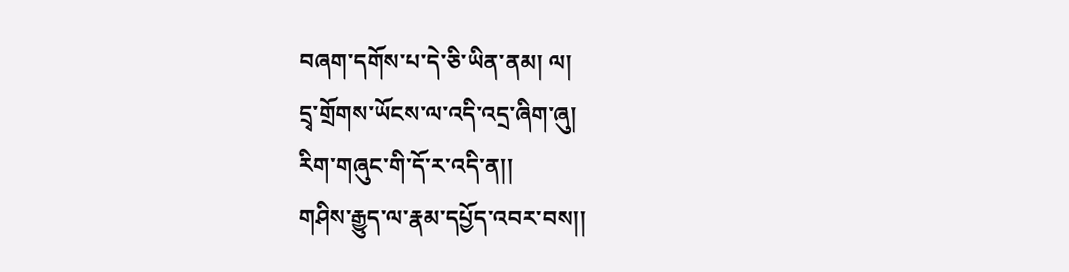བཞག་དགོས་པ་དེ་ཅི་ཡིན་ནམ། ལ།
དྲྭ་གྲོགས་ཡོངས་ལ་འདི་འདྲ་ཞིག་ཞུ།
རིག་གཞུང་གི་དོ་ར་འདི་ན།།
གཤིས་རྒྱུད་ལ་རྣམ་དཔྱོད་འབར་བས།།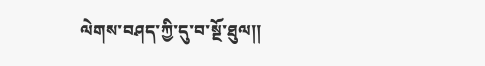ལེགས་བཤད་ཀྱི་དུ་བ་སྔོ་ཐུལ།།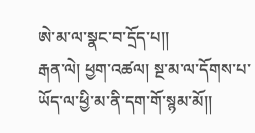ཨེ་མ་ལ་སྣང་བ་དྲོད་པ།།
རྒན་ལེ། ཕྱག་འཚལ། སྔ་མ་ལ་དོགས་པ་ཡོད་ལ་ཕྱི་མ་ནི་དག་གོ་སྙམ་མོ།།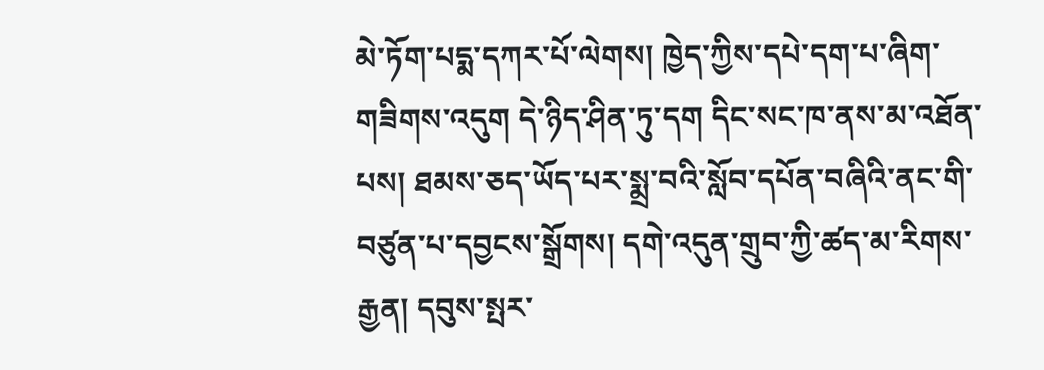མེ་ཏོག་པདྨ་དཀར་པོ་ལེགས། ཁྱེད་ཀྱིས་དཔེ་དག་པ་ཞིག་གཟིགས་འདུག དེ་ཉིད་ཤིན་ཏུ་དག དིང་སང་ཁ་ནས་མ་འཐོན་པས། ཐམས་ཅད་ཡོད་པར་སྨྲ་བའི་སློབ་དཔོན་བཞིའི་ནང་གི་བཙུན་པ་དབྱངས་སྒྲོགས། དགེ་འདུན་གྲུབ་ཀྱི་ཚད་མ་རིགས་རྒྱན། དབུས་སྤར་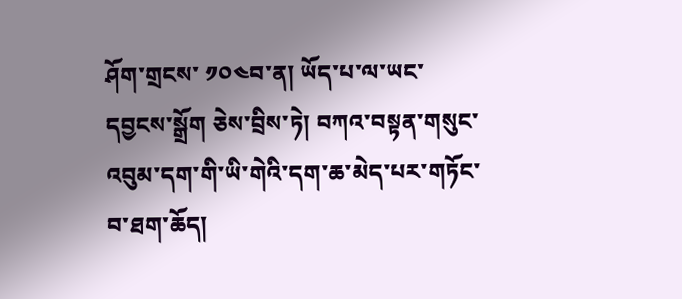ཤོག་གྲངས་ ༡༠༤བ་ན། ཡོད་པ་ལ་ཡང་དབྱངས་སྒྲོག ཅེས་བྲིས་ཏེ། བཀའ་བསྟན་གསུང་འབུམ་དག་གི་ཡི་གེའི་དག་ཆ་མེད་པར་གཏོང་བ་ཐག་ཆོད།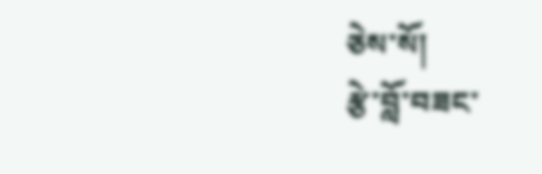ཅེས་སོ།
རྩེ་བློ་བཟང་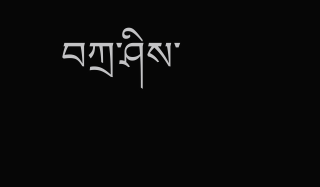བཀྲ་ཤིས་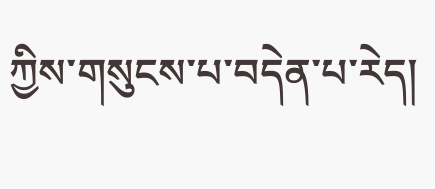ཀྱིས་གསུངས་པ་བདེན་པ་རེད།